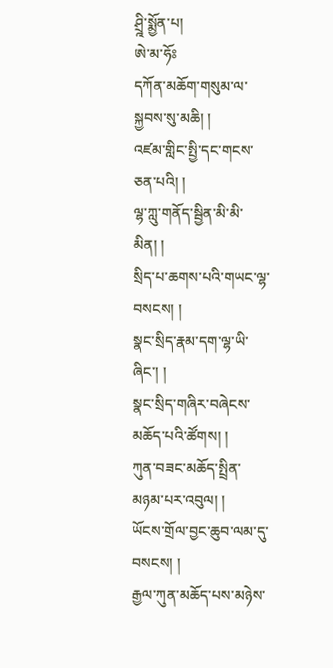ཤྲྰི་སྨྱོན་པ།
ཨེ་མ་ཧོཿ
དཀོན་མཆོག་གསུམ་ལ་སྐྱབས་སུ་མཆི། །
འཛམ་གླིང་སྤྱི་དང་གངས་ཅན་པའི། །
ལྷ་ཀླུ་གནོད་སྦྱིན་མི་མི་མིན། །
སྲིད་པ་ཆགས་པའི་གཡང་ལྷ་བསངས། །
སྣང་སྲིད་རྣམ་དག་ལྷ་ཡི་ཞིང་། །
སྣང་སྲིད་གཞིར་བཞེངས་མཆོད་པའི་ཚོགས། །
ཀུན་བཟང་མཆོད་སྤྲིན་མཉམ་པར་འབུལ། །
ཡོངས་གྲོལ་བྱང་ཆུབ་ལམ་དུ་བསངས། །
རྒྱལ་ཀུན་མཆོད་པས་མཉེས་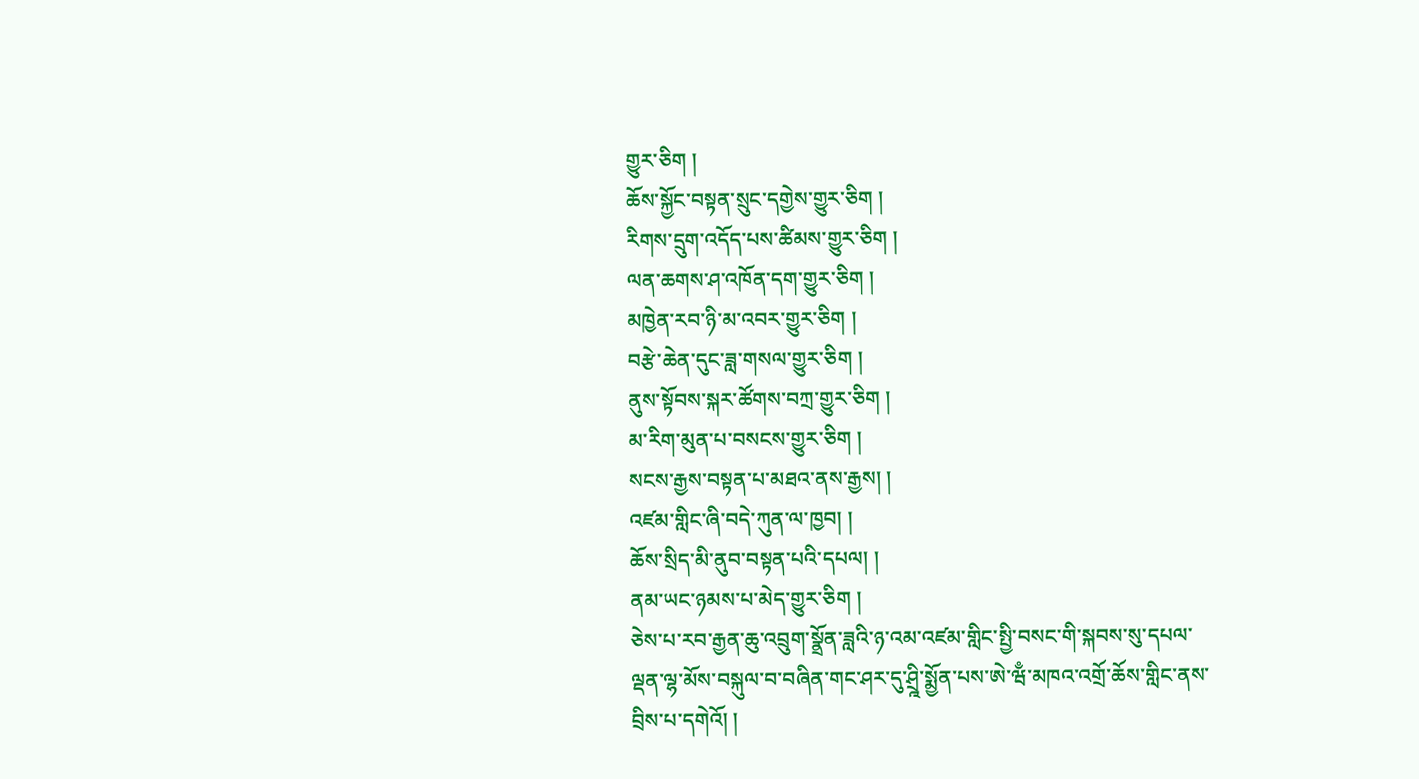གྱུར་ཅིག །
ཆོས་སྐྱོང་བསྟན་སྲུང་དགྱེས་གྱུར་ཅིག །
རིགས་དྲུག་འདོད་པས་ཚིམས་གྱུར་ཅིག །
ལན་ཆགས་ཤ་འཁོན་དག་གྱུར་ཅིག །
མཁྱེན་རབ་ཉི་མ་འབར་གྱུར་ཅིག །
བརྩེ་ཆེན་དུང་ཟླ་གསལ་གྱུར་ཅིག །
ནུས་སྟོབས་སྐར་ཚོགས་བཀྲ་གྱུར་ཅིག །
མ་རིག་མུན་པ་བསངས་གྱུར་ཅིག །
སངས་རྒྱས་བསྟན་པ་མཐའ་ནས་རྒྱས། །
འཛམ་གླིང་ཞི་བདེ་ཀུན་ལ་ཁྱབ། །
ཆོས་སྲིད་མི་ནུབ་བསྟན་པའི་དཔལ། །
ནམ་ཡང་ཉམས་པ་མེད་གྱུར་ཅིག །
ཅེས་པ་རབ་རྒྱན་ཆུ་འབྲུག་སྣྲོན་ཟླའི་ཉ་འམ་འཛམ་གླིང་སྤྱི་བསང་གི་སྐབས་སུ་དཔལ་ལྡན་ལྷ་མོས་བསྐུལ་བ་བཞིན་གང་ཤར་དུ་ཤྲྰི་སྨྱོན་པས་ཨེ་ཝྃ་མཁའ་འགྲོ་ཆོས་གླིང་ནས་བྲིས་པ་དགེའོ། །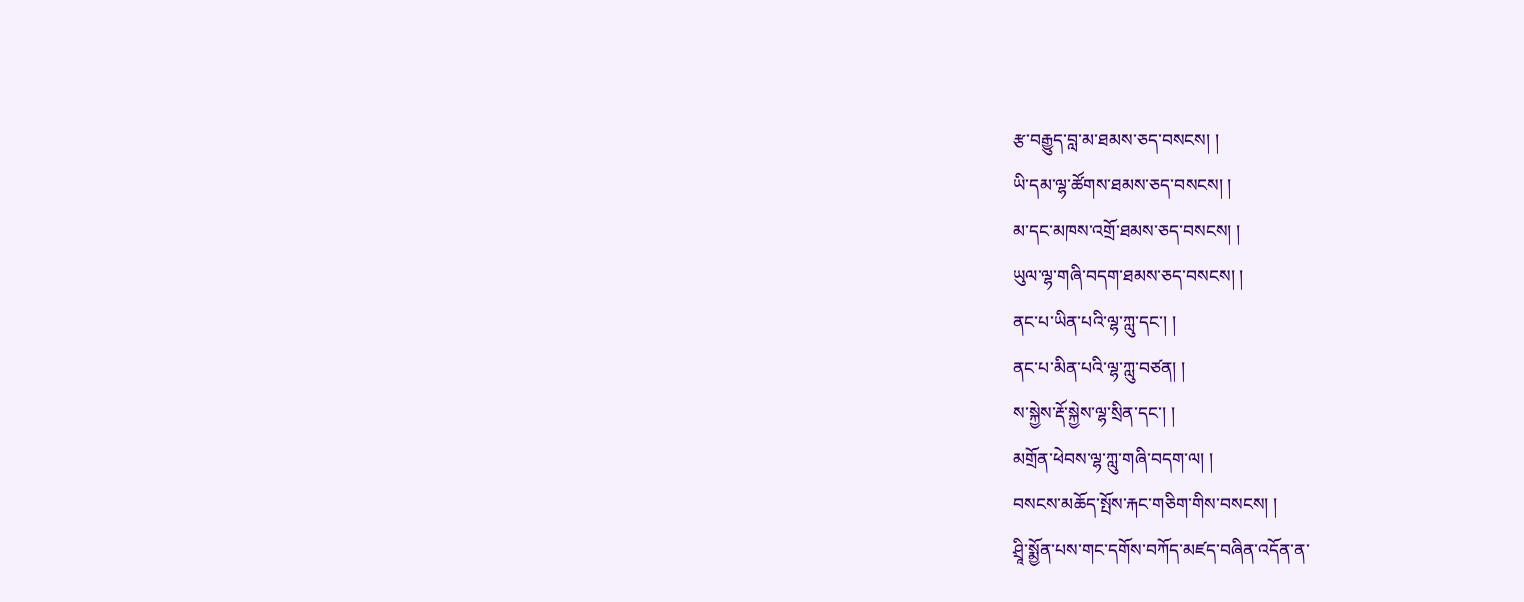རྩ་བརྒྱུད་བླ་མ་ཐམས་ཅད་བསངས། །
ཡི་དམ་ལྷ་ཚོགས་ཐམས་ཅད་བསངས། །
མ་དང་མཁས་འགྲོ་ཐམས་ཅད་བསངས། །
ཡུལ་ལྷ་གཞི་བདག་ཐམས་ཅད་བསངས། །
ནང་པ་ཡིན་པའི་ལྷ་ཀླུ་དང་། །
ནང་པ་མིན་པའི་ལྷ་ཀླུ་བཙན། །
ས་སྐྱེས་རྡོ་སྐྱེས་ལྷ་སྲིན་དང་། །
མགྲོན་ཕེབས་ལྷ་ཀླུ་གཞི་བདག་ལ། །
བསངས་མཆོད་སྤོས་རྐང་གཅིག་གིས་བསངས། །
ཤྲཱི་སྨྱོན་པས་གང་དགོས་བཀོད་མཛད་བཞིན་འདོན་ན་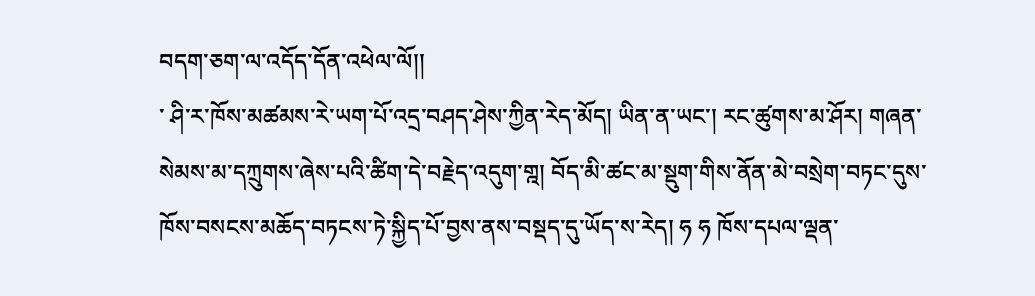བདག་ཅག་ལ་འདོད་དོན་འཕེལ་ལོ།།
་ ཤི་ར་ཁོས་མཚམས་རེ་ཡག་པོ་འདྲ་བཤད་ཤེས་ཀྱིན་རེད་མོད། ཡིན་ན་ཡང་། རང་ཚུགས་མ་ཤོར། གཞན་སེམས་མ་དཀྲུགས་ཞེས་པའི་ཚིག་དེ་བརྗེད་འདུག་གྰ། བོད་མི་ཚང་མ་སྡུག་གིས་ནོན་མེ་བསྲེག་བཏང་དུས་ཁོས་བསངས་མཆོད་བཏངས་ཏེ་སྐྱིད་པོ་བྱས་ནས་བསྡད་དུ་ཡོད་ས་རེད། ཧ ཧ ཁོས་དཔལ་ལྡན་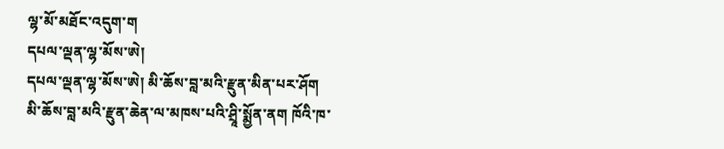ལྷ་མོ་མཐོང་འདུག་ག
དཔལ་ལྡན་ལྷ་མོས་ཨེ།
དཔལ་ལྡན་ལྷ་མོས་ཨེ། མི་ཆོས་བླ་མའི་རྫུན་མིན་པར་ཤོག
མི་ཆོས་བླ་མའི་རྫུན་ཆེན་ལ་མཁས་པའི་ཤྲཱི་སྨྱོན་ནག ཁོའི་ཁ་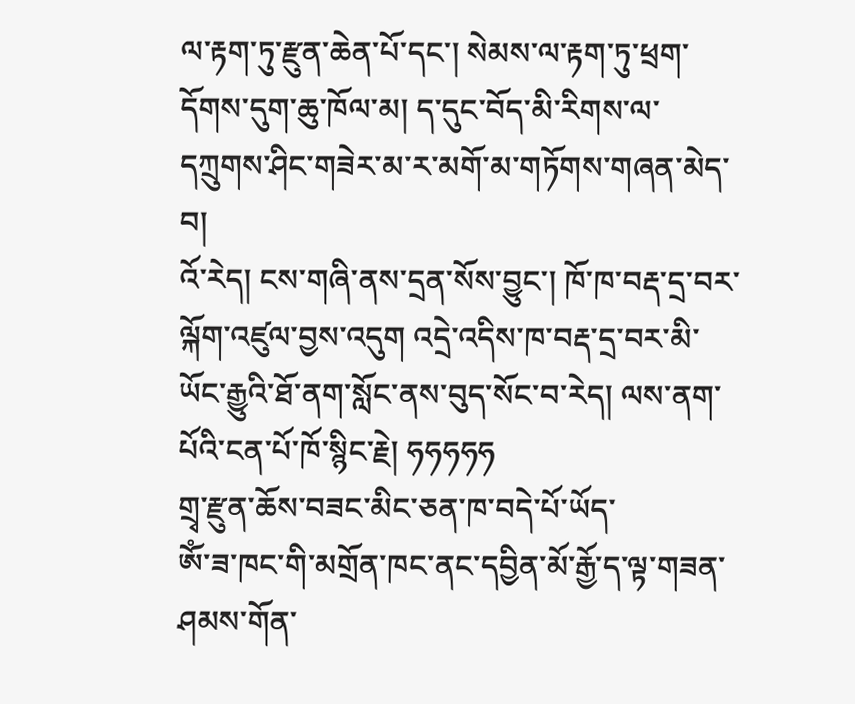ལ་རྟག་ཏུ་རྫུན་ཆེན་པོ་དང་། སེམས་ལ་རྟག་ཏུ་ཕྲག་དོགས་དུག་ཆུ་ཁོལ་མ། ད་དུང་བོད་མི་རིགས་ལ་དཀྲུགས་ཤིང་གཟེར་མ་ར་མགོ་མ་གཏོགས་གཞན་མེད་བ།
འོ་རེད། ངས་གཞི་ནས་དྲན་སོས་བྱུང་། ཁོ་ཁ་བརྡ་དྲ་བར་ལྐོག་འཛུལ་བྱས་འདུག འདྲེ་འདིས་ཁ་བརྡ་དྲ་བར་མི་ཡོང་རྒྱུའི་ཐོ་ནག་སློང་ནས་བུད་སོང་བ་རེད། ལས་ནག་པོའི་ངན་པོ་ཁོ་སྙིང་རྗེ། ཧཧཧཧཧ
གྲྭ་རྫུན་ཆོས་བཟང་མིང་ཅན་ཁ་བདེ་པོ་ཡོད་
ཨོཾ་ཟ་ཁང་གི་མགྲོན་ཁང་ནང་དབྱིན་མོ་རྒྱོ་ད་ལྟ་གཟན་ཤམས་གོན་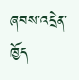ཞབས་འདྲེན་ཁྱོད